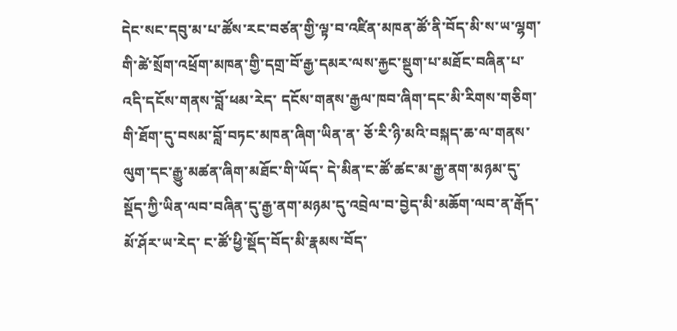དེང་སང་དབུ་མ་པ་ཚོས་རང་བཙན་གྱི་ལྟ་བ་འཛིན་མཁན་ཚོ་ནི་བོད་མི་ས་ཡ་ལྷག་གི་ཚེ་སྲོག་འཕྲོག་མཁན་གྱི་དགྲ་བོ་རྒྱ་དམར་ལས་རྐྱང་སྡུག་པ་མཐོང་བཞིན་པ་འདི་དངོས་གནས་བློ་ཕམ་རེད་ དངོས་གནས་རྒྱལ་ཁབ་ཞིག་དང་མི་རིགས་གཅིག་གི་ཐོག་དུ་བསམ་བློ་བཏང་མཁན་ཞིག་ཡིན་ན་ ཅོ་རི་ཉི་མའི་བསྐད་ཆ་ལ་གནས་ལུག་དང་རྒྱུ་མཚན་ཞིག་མཐོང་གི་ཡོད་ དེ་མིན་ང་ཚོ་ཚང་མ་རྒྱ་ནག་མཉམ་དུ་སྡོད་ཀྱི་ཡིན་ལབ་བཞིན་དུ་རྒྱ་ནག་མཉམ་དུ་འབྲེལ་བ་བྱེད་མི་མཆོག་ལབ་ན་རྒོད་མོ་ཤོར་ཡ་རེད་ ང་ཚོ་ཕྱི་སྡོད་བོད་མི་རྣམས་བོད་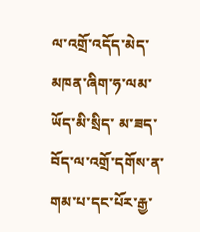ལ་འགྲོ་འདོད་མེད་མཁན་ཞིག་ཧ་ལམ་ཡོད་མི་སྲིད་ མ་ཟད་བོད་ལ་འགྲོ་དགོས་ན་གམ་པ་དང་པོར་རྒྱ་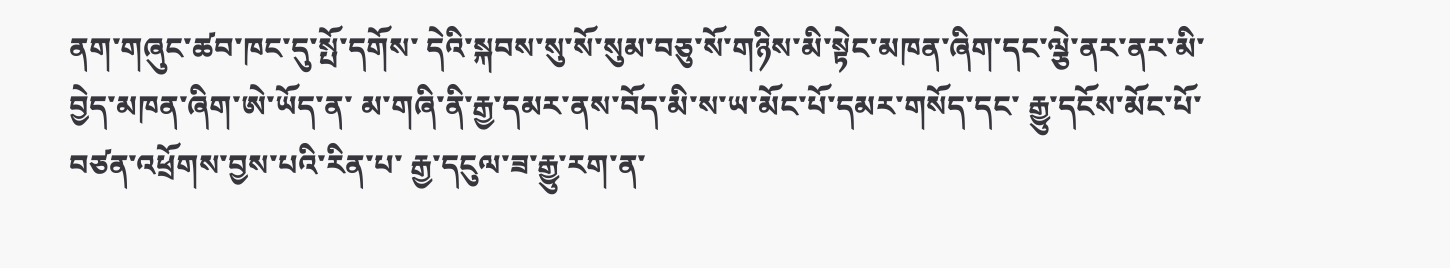ནག་གཞུང་ཚབ་ཁང་དུ་སྤོ་དགོས་ དེའི་སྐབས་སུ་སོ་སུམ་བཅུ་སོ་གཉིས་མི་སྟེང་མཁན་ཞིག་དང་ལྕེ་ནར་ནར་མི་བྱེད་མཁན་ཞིག་ཨེ་ཡོད་ན་ མ་གཞི་ནི་རྒྱ་དམར་ནས་བོད་མི་ས་ཡ་མོང་པོ་དམར་གསོད་དང་ རྒྱུ་དངོས་མོང་པོ་བཙན་འཕྲོགས་བྱས་པའི་རིན་པ་ རྒྱ་དངུལ་ཟ་རྒྱུ་རག་ན་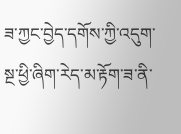ཟ་ཀྱང་བྱེད་དགོས་ཀྱི་འདུག་ སྔ་ཕྱི་ཞིག་རེད་མ་རྟོག་ཟ་ནི་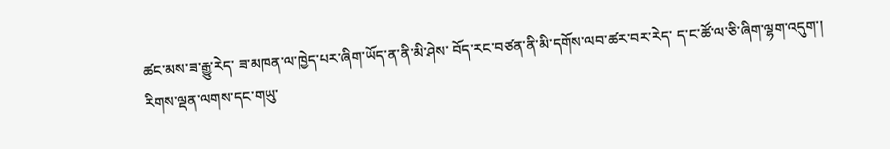ཚང་མས་ཟ་རྒྱུ་རེད་ ཟ་མཁན་ལ་ཁྱེད་པར་ཞིག་ཡོད་ན་ནི་མི་ཤེས་ བོད་རང་བཙན་ནི་མི་དགོས་ལབ་ཚར་བར་རེད་ ད་ང་ཚོ་ལ་ཅི་ཞིག་ལྷག་འདུག་།
རིགས་ལྡན་ལགས་དང་གཡུ་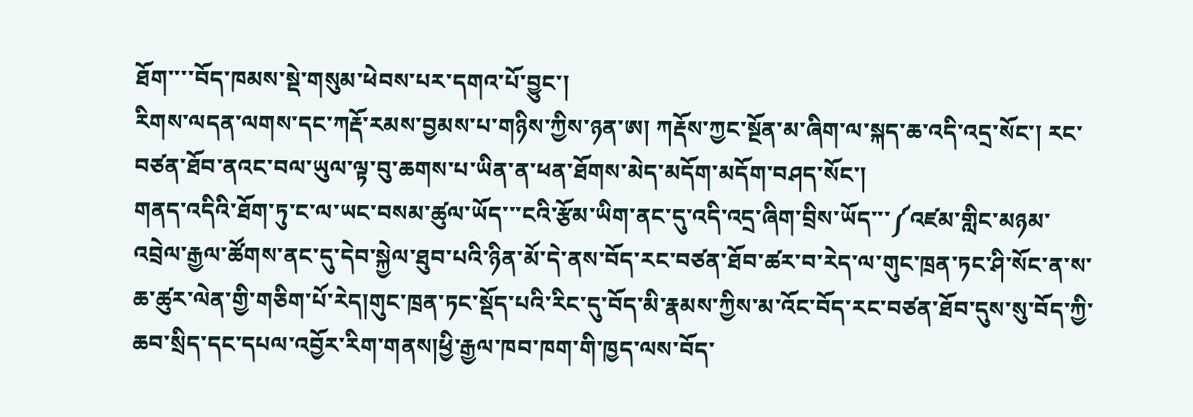ཐོག་་་་བོད་ཁམས་སྡེ་གསུམ་ཕེབས་པར་དགའ་པོ་བྱུང་།
རིགས་ལདན་ལགས་དང་ཀརྡོ་རམས་བྱམས་པ་གཉིས་ཀྱིས་ཉན་ཨ། ཀརྡོས་ཀྱང་སྔོན་མ་ཞིག་ལ་སྐད་ཆ་འདི་འདྲ་སོང་། རང་བཙན་ཐོབ་ནའང་བལ་ཡུལ་ལྟ་བུ་ཆགས་པ་ཡིན་ན་ཕན་ཐོགས་མེད་མདོག་མདོག་བཤད་སོང་།
གནད་འདིའི་ཐོག་ཏུ་ང་ལ་ཡང་བསམ་ཚུལ་ཡོད་་་ངའི་རྩོམ་ཡིག་ནང་དུ་འདི་འདྲ་ཞིག་བྲིས་ཡོད་་་༼འཛམ་གླིང་མཉམ་འབྲེལ་རྒྱལ་ཚོགས་ནང་དུ་དེབ་སྐྱེལ་ཐུབ་པའི་ཉིན་མོ་དེ་ནས་བོད་རང་བཙན་ཐོབ་ཚར་བ་རེད་ལ་གུང་ཁྲན་ཏང་ཤི་སོང་ན་ས་ཆ་ཚུར་ལེན་གྱི་གཅིག་པོ་རེད།གུང་ཁྲན་ཏང་སྡོད་པའི་རིང་དུ་བོད་མི་རྣམས་ཀྱིས་མ་འོང་བོད་རང་བཙན་ཐོབ་དུས་སུ་བོད་ཀྱི་ཆབ་སྲིད་དང་དཔལ་འབྱོར་རིག་གནས།ཕྱི་རྒྱལ་ཁབ་ཁག་གི་ཁྱད་ལས་བོད་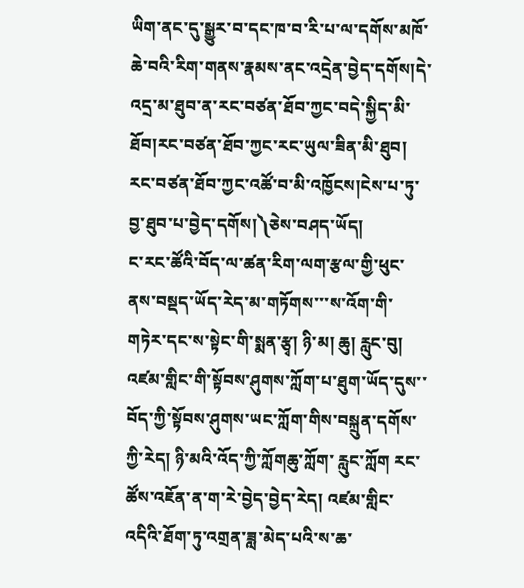ཡིག་ནང་དུ་སྒྱུར་བ་དང་ཁ་བ་རི་པ་ལ་དགོས་མཁོ་ཆེ་བའི་རིག་གནས་རྣམས་ནང་འདྲེན་བྱེད་དགོས།དེ་འདྲ་མ་ཐུབ་ན་རང་བཙན་ཐོབ་ཀྱང་བདེ་སྐྱིད་མི་ཐོབ།རང་བཙན་ཐོབ་ཀྱང་རང་ཡུལ་ཟིན་མི་ཐུབ། རང་བཙན་ཐོབ་ཀྱང་འཚོ་བ་མི་འཁྱོངས།ངེས་པ་ཏུ་བྱ་ཐུབ་པ་བྱེད་དགོས།༽ཅེས་བཤད་ཡོད།
ང་རང་ཚོའི་བོད་ལ་ཚན་རིག་ལག་རྩལ་གྱི་ཕུང་ནས་བསྡད་ཡོད་རེད་མ་གཏོགས་་་ས་འོག་གི་གཏེར་དང་ས་སྟེང་གི་སྨན་རྩྭ། ཉི་མ། ཆུ། རླུང་བུ། འཛམ་གླིང་གི་སྟོབས་ཤུགས་ཀློག་པ་ཐུག་ཡོད་དུས་་བོད་ཀྱི་སྟོབས་ཤུགས་ཡང་ཀློག་གིས་བསྐྲུན་དགོས་ཀྱི་རེད། ཉི་མའི་འོད་ཀྱི་ཀློགཆུ་ཀློག་ རླུང་ཀློག རང་ཚོས་འཇོན་ན་ག་རེ་བྱེད་བྱེད་རེད། འཛམ་གླིང་འདིའི་ཐོག་ཏུ་འགྲན་ཟླ་མེད་པའི་ས་ཆ་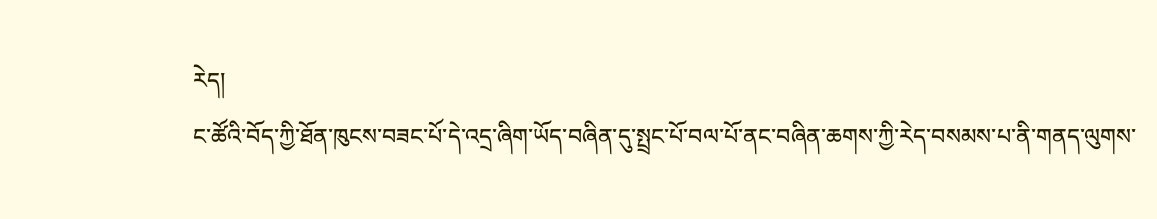རེད།
ང་ཚོའི་བོད་ཀྱི་ཐོན་ཁུངས་བཟང་པོ་དེ་འདྲ་ཞིག་ཡོད་བཞིན་དུ་སྤྲང་པོ་བལ་པོ་ནང་བཞིན་ཆགས་ཀྱི་རེད་བསམས་པ་ནི་གནད་ལུགས་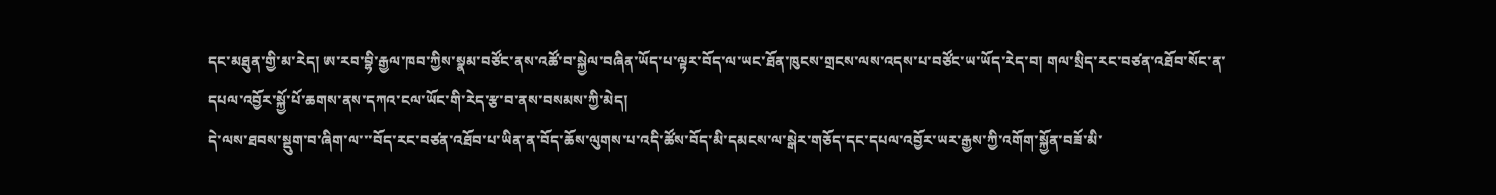དང་མཐུན་གྱི་མ་རེད། ཨ་རབ་བྷི་རྒྱལ་ཁབ་ཀྱིས་སྣམ་བཙོང་ནས་འཚོ་བ་སྐྱེལ་བཞིན་ཡོད་པ་ལྟར་བོད་ལ་ཡང་ཐོན་ཁུངས་གྲངས་ལས་འདས་པ་བཙོང་ཡ་ཡོད་རེད་བ། གལ་སྲིད་རང་བཙན་འཐོབ་སོང་ན་དཔལ་འབྱོར་སྐྱོ་པོ་ཆགས་ནས་དཀའ་ངལ་ཡོང་གི་རེད་རྩ་བ་ནས་བསམས་ཀྱི་མེད།
དེ་ལས་ཐབས་སྡུག་བ་ཞིག་ལ་་་བོད་རང་བཙན་འཐོབ་པ་ཡིན་ན་བོད་ཆོས་ལུགས་པ་འདི་ཚོས་བོད་མི་དམངས་ལ་སྒེར་གཅོད་དང་དཔལ་འབྱོར་ཡར་རྒྱས་ཀྱི་འགོག་སྐྱོན་བཟོ་མི་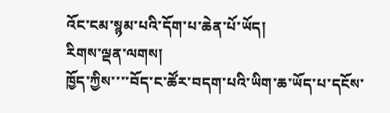འོང་ངམ་སྙམ་པའི་དོག་པ་ཆེན་པོ་ཡོད།
རིགས་ལྡན་ལགས།
ཁྱོད་ཀྱིས་་་་བོད་ང་ཚོར་བདག་པའི་ཡིག་ཆ་ཡོད་པ་དངོས་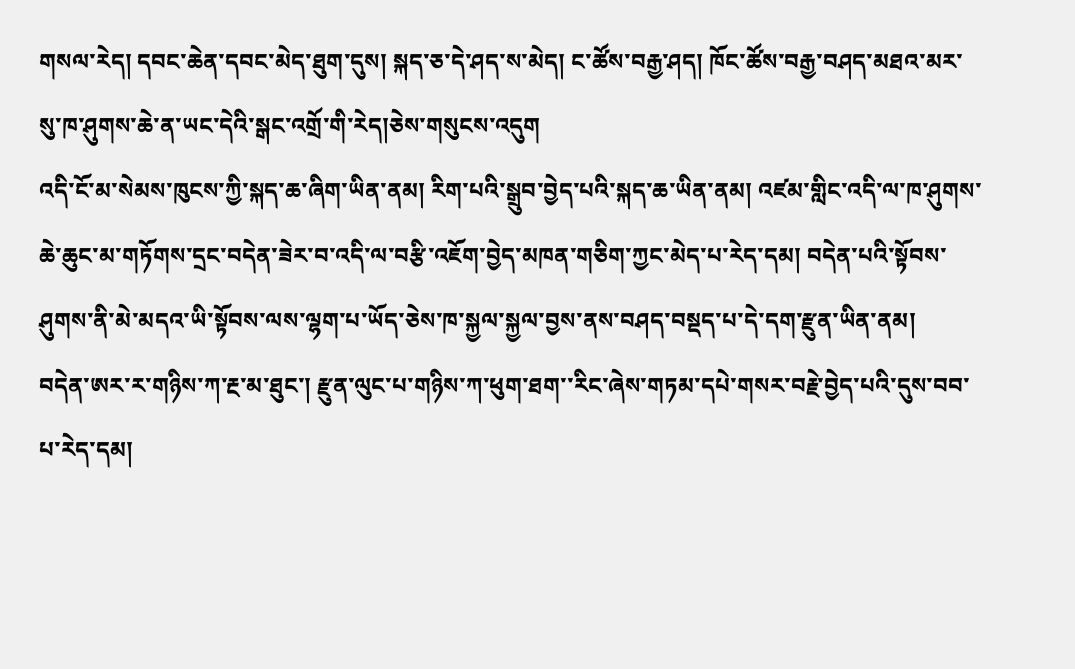གསལ་རེད། དབང་ཆེན་དབང་མེད་ཐུག་དུས། སྐད་ཅ་དེ་ཤད་ས་མེད། ང་ཚོས་བརྒྱ་ཤད། ཁོང་ཚོས་བརྒྱ་བཤད་མཐའ་མར་སུ་ཁ་ཤུགས་ཆེ་ན་ཡང་དེའི་སྒང་འགྲོ་གི་རེད།ཅེས་གསུངས་འདུག
འདི་ངོ་མ་སེམས་ཁུངས་ཀྱི་སྐད་ཆ་ཞིག་ཡིན་ནམ། རིག་པའི་སྒྲུབ་བྱེད་པའི་སྐད་ཆ་ཡིན་ནམ། འཛམ་གླིང་འདི་ལ་ཁ་ཤུགས་ཆེ་ཆུང་མ་གཏོགས་དྲང་བདེན་ཟེར་བ་འདི་ལ་བརྩི་འཇོག་བྱེད་མཁན་གཅིག་ཀྱང་མེད་པ་རེད་དམ། བདེན་པའི་སྟོབས་ཤུགས་ནི་མེ་མདའ་ཡི་སྟོབས་ལས་ལྷག་པ་ཡོད་ཅེས་ཁ་སྐྱལ་སྐྱལ་བྱས་ནས་བཤད་བསྡད་པ་དེ་དག་རྫུན་ཡིན་ནམ།
བདེན་ཨར་ར་གཉིས་ཀ་རྔ་མ་ཐུང་། རྫུན་ལུང་པ་གཉིས་ཀ་ཕུག་ཐག་་རིང་ཞེས་གཏམ་དཔེ་གསར་བརྗེ་བྱེད་པའི་དུས་བབ་པ་རེད་དམ།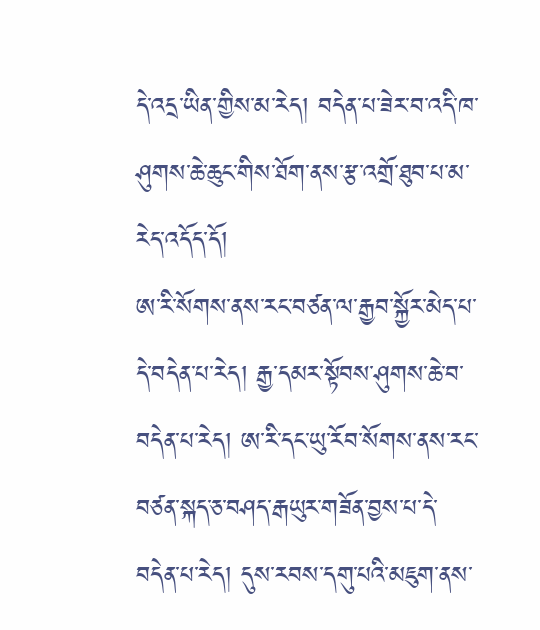དེ་འདྲ་ཡིན་གྱིས་མ་རེད། བདེན་པ་ཟེར་བ་འདི་ཁ་ཤུགས་ཆེ་ཆུང་གིས་ཐོག་ནས་རྩ་འགྲོ་ཐུབ་པ་མ་རེད་འདོད་དོ།
ཨ་རི་སོགས་ནས་རང་བཙན་ལ་རྒྱབ་སྐྱོར་མེད་པ་དེ་བདེན་པ་རེད། རྒྱ་དམར་སྟོབས་ཤུགས་ཆེ་བ་བདེན་པ་རེད། ཨ་རི་དང་ཡུ་རོབ་སོགས་ནས་རང་བཙན་སྐད་ཅ་བཤད་རྒཡུར་གཟོན་བྱས་པ་དེ་བདེན་པ་རེད། དུས་རབས་དགུ་པའི་མཇུག་ནས་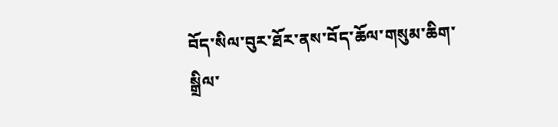བོད་སིལ་བུར་ཐོར་ནས་བོད་ཆོལ་གསུམ་ཆིག་སྒྲིལ་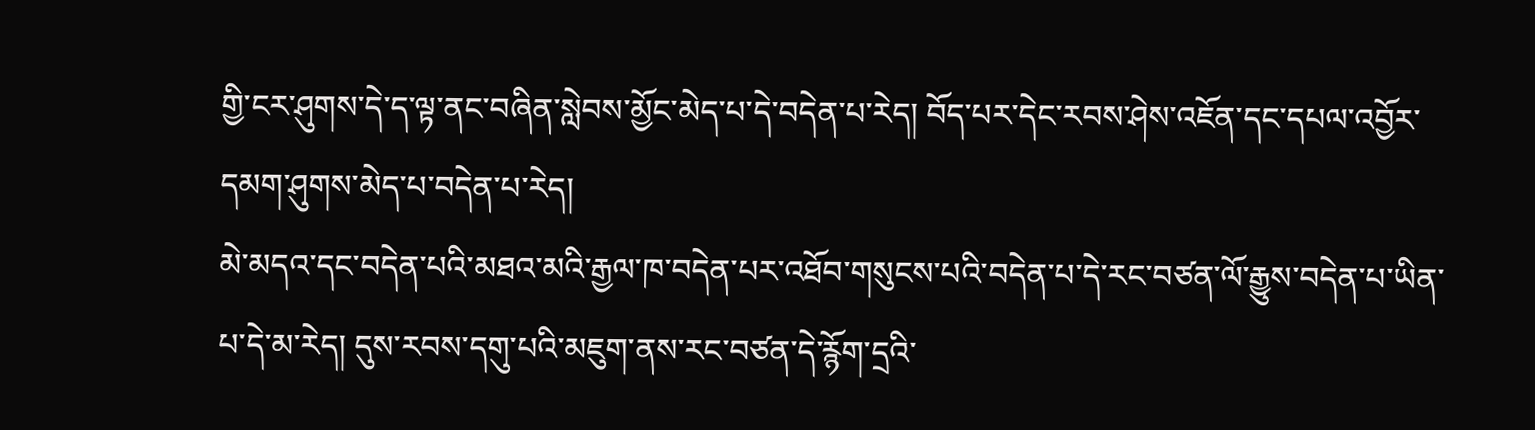གྱི་ངར་ཤུགས་དེ་ད་ལྟ་ནང་བཞིན་སླེབས་མྱོང་མེད་པ་དེ་བདེན་པ་རེད། བོད་པར་དེང་རབས་ཤེས་འཇོན་དང་དཔལ་འབྱོར་དམག་ཤུགས་མེད་པ་བདེན་པ་རེད།
མེ་མདའ་དང་བདེན་པའི་མཐའ་མའི་རྒྱལ་ཁ་བདེན་པར་འཐོབ་གསུངས་པའི་བདེན་པ་དེ་རང་བཙན་ལོ་རྒྱུས་བདེན་པ་ཡིན་པ་དེ་མ་རེད། དུས་རབས་དགུ་པའི་མཇུག་ནས་རང་བཙན་དེ་རྙོག་དྲའི་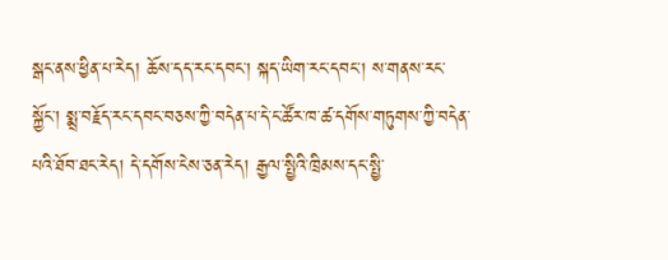སྒང་ནས་ཕྱིན་པ་རེད། ཆོས་དད་རང་དབང་། སྐད་ཡིག་རང་དབང་། ས་གནས་རང་སྐྱོང་། སྨྲ་བརྗོད་རང་དབང་བཅས་ཀྱི་བདེན་པ་དེ་ང་ཚོར་ཁ་ཚ་དགོས་གཏུགས་ཀྱི་བདེན་པའི་ཐོབ་ཐང་རེད། དེ་དགོས་ངེས་ཅན་རེད། རྒྱལ་སྤྱིའི་ཁྲིམས་དང་སྤྱི་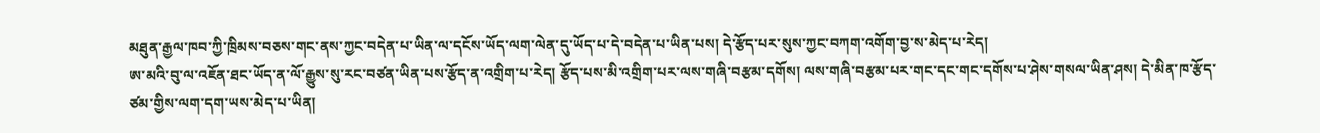མཐུན་རྒྱལ་ཁབ་ཀྱི་ཁྲིམས་བཅས་གང་ནས་ཀྱང་བདེན་པ་ཡིན་ལ་དངོས་ཡོད་ལག་ལེན་དུ་ཡོད་པ་དེ་བདེན་པ་ཡིན་པས། དེ་རྩོད་པར་སུས་ཀྱང་བཀག་འགོག་བྱ་ས་མེད་པ་རེད།
ཨ་མའི་བུ་ལ་འཇོན་ཐང་ཡོད་ན་ལོ་རྒྱུས་སུ་རང་བཙན་ཡིན་པས་རྩོད་ན་འགྲིག་པ་རེད། རྩོད་པས་མི་འགྲིག་པར་ལས་གཞི་བརྩམ་དགོས། ལས་གཞི་བརྩམ་པར་གང་དང་གང་དགོས་པ་ཤེས་གསལ་ཡིན་ཤས། དེ་མིན་ཁ་རྩོད་ཙམ་གྱིས་ལག་དག་ཡས་མེད་པ་ཡིན།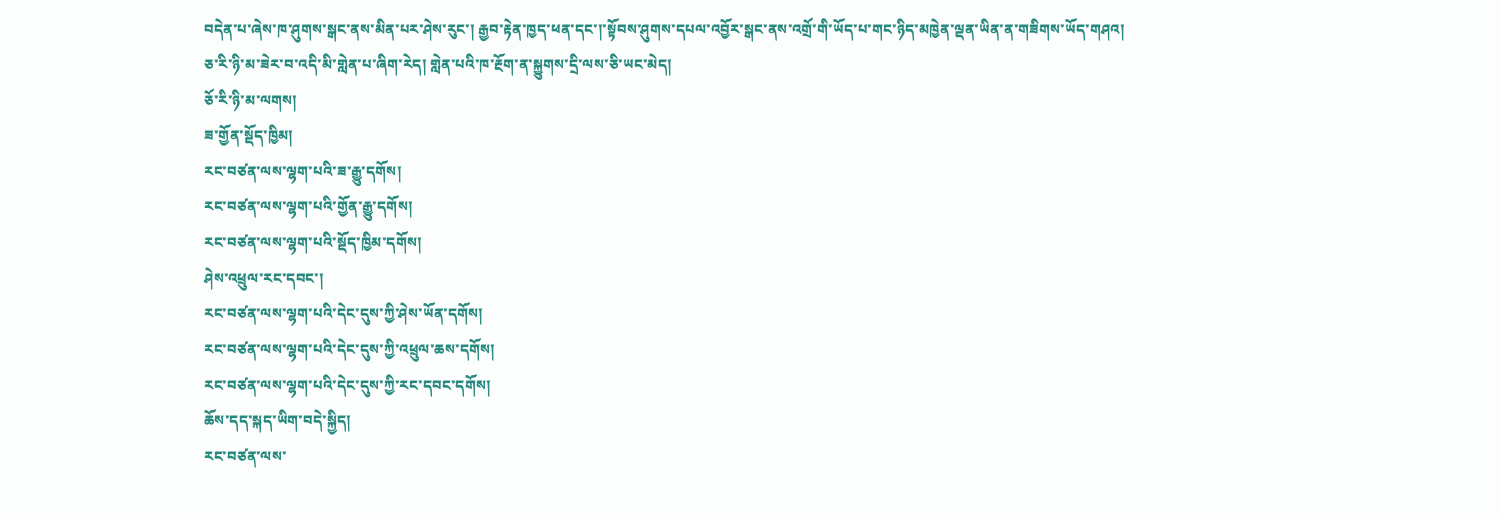བདེན་པ་ཞེས་ཁ་ཤུགས་སྒང་ནས་མིན་པར་ཤེས་རུང་། རྒྱབ་རྟེན་ཁྱད་ཕན་དང་།་སྟོབས་ཤུགས་དཔལ་འབྱོར་སྒང་ནས་འགྲོ་གི་ཡོད་པ་གང་ཉིད་མཁྱེན་ལྡན་ཡིན་ན་གཟིགས་ཡོད་གཤའ།
ཅ་རི་ཉི་མ་ཟེར་བ་འདི་མི་གླེན་པ་ཞིག་རེད། གླེན་པའི་ཁ་རྔོག་ན་སྐྱུགས་དྲི་ལས་ཅི་ཡང་མེད།
ཅོ་རི་ཉི་མ་ལགས།
ཟ་གྱོན་སྡོད་ཁྱིམ།
རང་བཙན་ལས་ལྷག་པའི་ཟ་རྒྱུ་དགོས།
རང་བཙན་ལས་ལྷག་པའི་གྱོན་རྒྱུ་དགོས།
རང་བཙན་ལས་ལྷག་པའི་སྡོད་ཁྱིམ་དགོས།
ཤེས་འཕྲུལ་རང་དབང་།
རང་བཙན་ལས་ལྷག་པའི་དེང་དུས་ཀྱི་ཤེས་ཡོན་དགོས།
རང་བཙན་ལས་ལྷག་པའི་དེང་དུས་ཀྱི་འཕྲུལ་ཆས་དགོས།
རང་བཙན་ལས་ལྷག་པའི་དེང་དུས་ཀྱི་རང་དབང་དགོས།
ཆོས་དད་སྐད་ཡིག་བདེ་སྐྱིད།
རང་བཙན་ལས་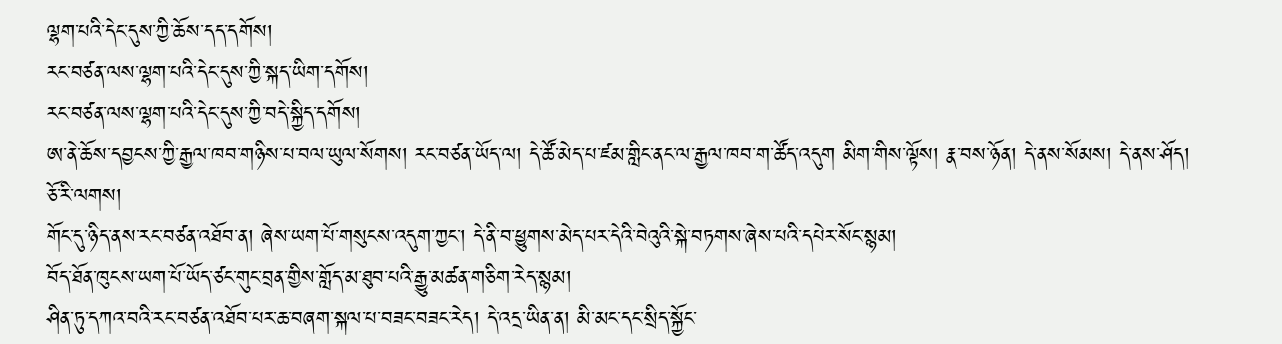ལྷག་པའི་དེང་དུས་ཀྱི་ཆོས་དད་དགོས།
རང་བཙན་ལས་ལྷག་པའི་དེང་དུས་ཀྱི་སྐད་ཡིག་དགོས།
རང་བཙན་ལས་ལྷག་པའི་དེང་དུས་ཀྱི་བདེ་སྐྱིད་དགོས།
ཨ་ནེ་ཆོས་དབྱངས་ཀྱི་རྒྱལ་ཁབ་གཉིས་པ་བལ་ཡུལ་སོགས། རང་བཙན་ཡོད་ལ། དེ་ཚོ་མེད་པ་ཛམ་གླིང་ནང་ལ་རྒྱལ་ཁབ་ག་ཚོད་འདུག མིག་གིས་ལྟོས། རྣ་བས་ཉོན། དེ་ནས་སོམས། དེ་ནས་ཤོད།
ཅོ་རི་ལགས།
གོང་དུ་ཉིད་ནས་རང་བཙན་འཐོབ་ན། ཞེས་ཡག་པོ་གསུངས་འདུག་ཀྱང་། དེ་ནི་བ་ཕྱུགས་མེད་པར་དེའི་བེའུའི་སྐེ་བཏགས་ཞེས་པའི་དཔེར་སོང་སྙམ།
བོད་ཐོན་ཁུངས་ཡག་པོ་ཡོད་ཙང་གུང་བྲན་གྱིས་གློད་མ་ཐུབ་པའི་རྒྱུ་མཚན་གཅིག་རེད་སྙམ།
ཤིན་ཏུ་དཀའ་བའི་རང་བཙན་འཐོབ་པར་ཆ་བཞག་སྐལ་པ་བཟང་བཟང་རེད། དེ་འདྲ་ཡིན་ན། མི་མང་དང་སྲིད་སྐྱོང་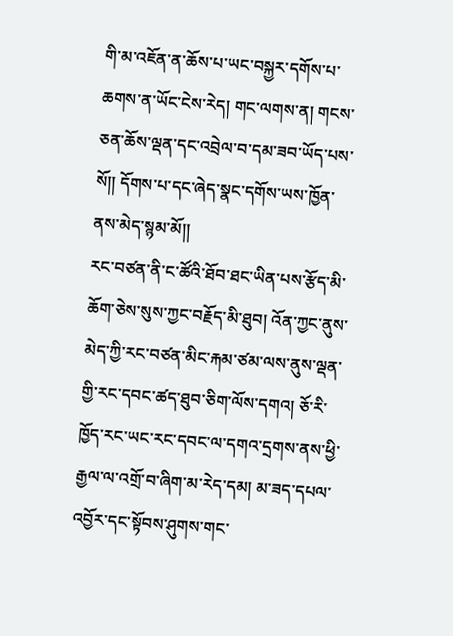གི་མ་འཇོན་ན་ཆོས་པ་ཡང་བསྐྱར་དགོས་པ་ཆགས་ན་ཡོང་ངེས་རེད། གང་ལགས་ན། གངས་ཅན་ཆོས་ལྡན་དང་འབྲེལ་བ་དམ་ཟབ་ཡོད་པས་སོ།། དོགས་པ་དང་ཞེད་སྣང་དགོས་ཡས་ཁྱོན་ནས་མེད་སྙམ་མོ།།
རང་བཙན་ནི་ང་ཚོའི་ཐོབ་ཐང་ཡིན་པས་རྩོད་མི་ཆོག་ཅེས་སུས་ཀྱང་བརྗོད་མི་ཐུབ། འོན་ཀྱང་ནུས་མེད་ཀྱི་རང་བཙན་མིང་རྐམ་ཙམ་ལས་ནུས་ལྡན་གྱི་རང་དབང་ཚད་ཐུབ་ཅིག་ལོས་དགའ། ཅོ་རི་ཁྱོད་རང་ཡང་རང་དབང་ལ་དགའ་དྲགས་ནས་ཕྱི་རྒྱལ་ལ་འགྲོ་བ་ཞིག་མ་རེད་དམ། མ་ཟད་དཔལ་འབྱོར་དང་སྟོབས་ཤུགས་གང་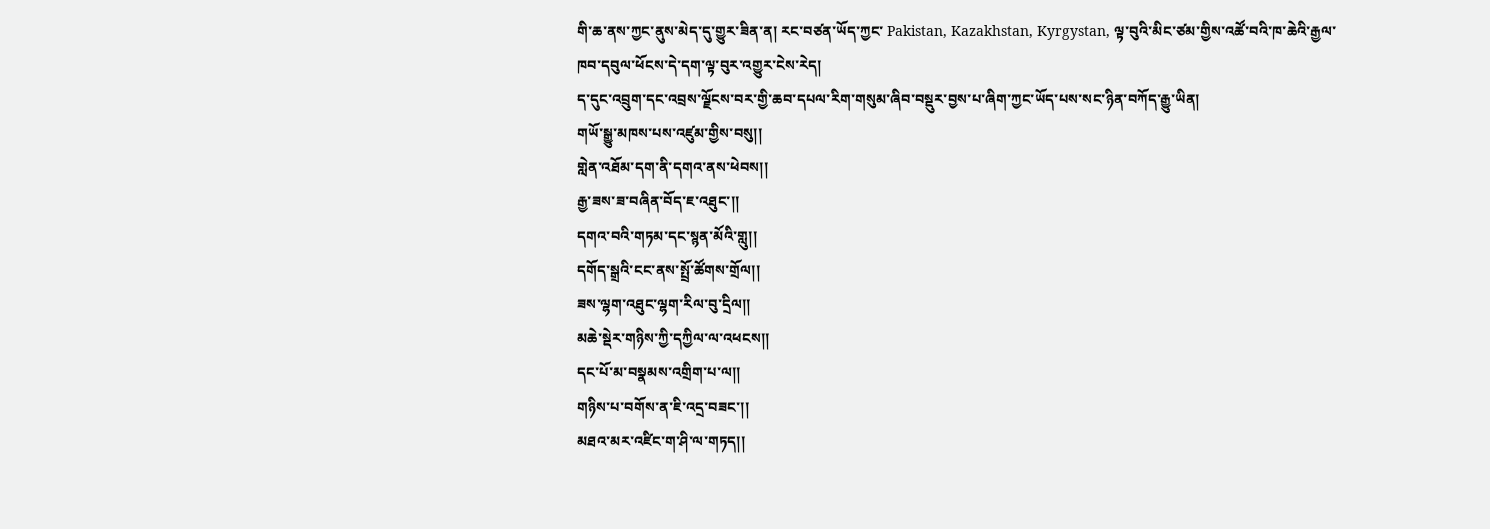གི་ཆ་ནས་ཀྱང་ནུས་མེད་དུ་གྱུར་ཟིན་ན། རང་བཙན་ཡོད་ཀྱང་ Pakistan, Kazakhstan, Kyrgystan, ལྟ་བུའི་མིང་ཙམ་གྱིས་འཚོ་བའི་ཁ་ཆེའི་རྒྱལ་ཁབ་དབུལ་ཕོངས་དེ་དག་ལྟ་བུར་འགྱུར་ངེས་རེད།
ད་དུང་འབྲུག་དང་འབྲས་ལྗོངས་བར་གྱི་ཆབ་དཔལ་རིག་གསུམ་ཞིབ་བསྡུར་བྱས་པ་ཞིག་ཀྱང་ཡོད་པས་སང་ཉིན་བཀོད་རྒྱུ་ཡིན།
གཡོ་སྒྱུ་མཁས་པས་འཛུམ་གྱིས་བསུ།།
གླེན་འཐོམ་དག་ནི་དགའ་ནས་ཕེབས།།
རྒྱ་ཟས་ཟ་བཞིན་བོད་ཇ་འཐུང་།།
དགའ་བའི་གཏམ་དང་སྙན་མོའི་གླུ།།
དགོད་སྒྲའི་ངང་ནས་སྤྲོ་ཚོགས་གྲོལ།།
ཟས་ལྷག་འཐུང་ལྷག་རིལ་བུ་དྲིལ།།
མཆེ་སྡེར་གཉིས་ཀྱི་དཀྱིལ་ལ་འཕངས།།
དང་པོ་མ་བསྣམས་འགྲིག་པ་ལ།།
གཉིས་པ་བགོས་ན་ཇི་འདྲ་བཟང་།།
མཐའ་མར་འཛིང་ག་ཤི་ལ་གཏད།།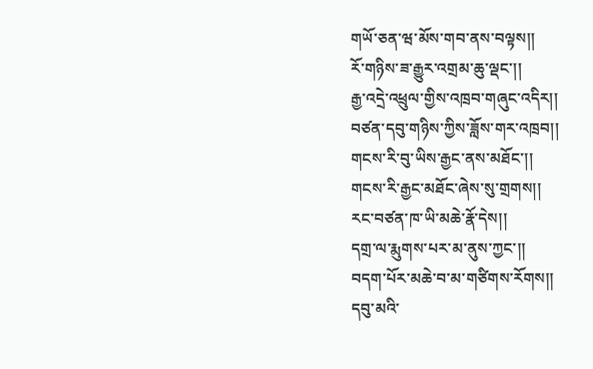གཡོ་ཅན་ཝ་མོས་གབ་ནས་བལྟས།།
རོ་གཉིས་ཟ་རྒྱུར་འགྲམ་ཆུ་ལྡང་།།
རྒྱ་འདྲེ་འཕྲུལ་གྱིས་འཁྲབ་གཞུང་འདིར།།
བཙན་དབུ་གཉིས་ཀྱིས་ཟློས་གར་འཁྲབ།།
གངས་རི་བུ་ཡིས་རྒྱང་ནས་མཐོང་།།
གངས་རི་རྒྱང་མཐོང་ཞེས་སུ་གྲགས།།
རང་བཙན་ཁ་ཡི་མཆེ་རྣོ་དེས།།
དགྲ་ལ་རྨུགས་པར་མ་ནུས་ཀྱང་།།
བདག་པོར་མཆེ་བ་མ་གཙིགས་རོགས།།
དབུ་མའི་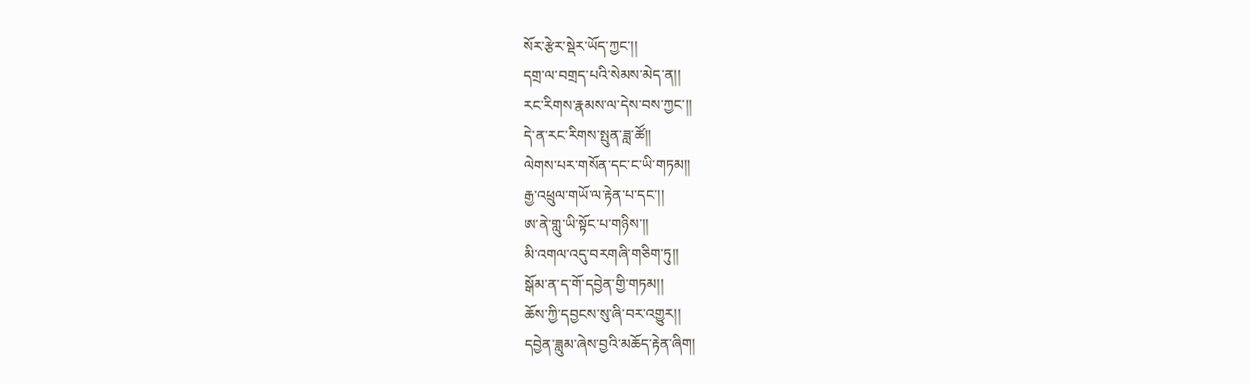སོར་རྩེར་སྡེར་ཡོད་ཀྱང་།།
དགྲ་ལ་བགྲད་པའི་སེམས་མེད་ན།།
རང་རིགས་རྣམས་ལ་དེས་བས་ཀྱང་།།
དེ་ན་རང་རིགས་སྤུན་ཟླ་ཚོ།།
ལེགས་པར་གསོན་དང་ང་ཡི་གཏམ།།
རྒྱ་འཕྲུལ་གཡོ་ལ་རྟེན་པ་དང་།།
ཨ་ནེ་གླུ་ཡི་སྟོང་པ་གཉིས་།།
མི་འགལ་འདུ་བརགཞི་གཅིག་ཏུ།།
སྒོམ་ན་ད་གོ་དབྱེན་གྱི་གཏམ།།
ཆོས་ཀྱི་དབྱངས་སུ་ཞི་བར་འགྱུར།།
དབྱེན་ཟླུམ་ཞེས་བྱའི་མཆོད་རྟེན་ཞིག།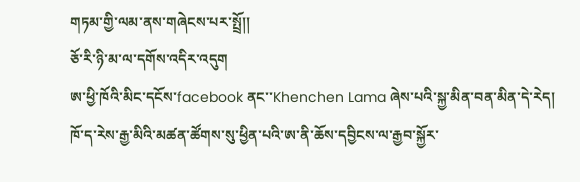གཏམ་གྱི་ལམ་ནས་གཞེངས་པར་སྤྲོ།།
ཅོ་རི་ཉི་མ་ལ་དགོས་འདིར་འདུག
ཨ་ཕྱི་ཁོའི་མིང་དངོས་facebook ནང་་Khenchen Lama ཞེས་པའི་སྐྱ་མིན་བན་མིན་དེ་རེད། ཁོ་ད་རེས་རྒྱ་མིའི་མཚན་ཚོགས་སུ་ཕྱིན་པའི་ཨ་ནི་ཆོས་དབྱིངས་ལ་རྒྱབ་སྐྱོར་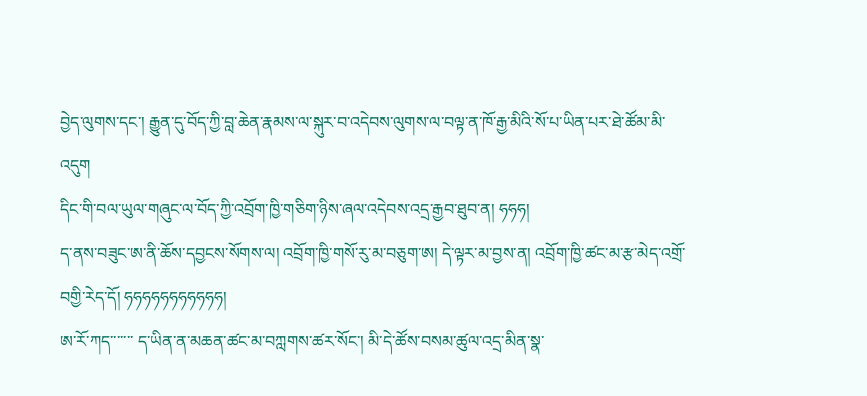བྱེད་ལུགས་དང་། རྒྱུན་དུ་བོད་ཀྱི་བླ་ཆེན་རྣམས་ལ་སྐུར་བ་འདེབས་ལུགས་ལ་བལྟ་ན་ཁོ་རྒྱ་མིའི་སོ་པ་ཡིན་པར་ཐེ་ཚོམ་མི་འདུག
དིང་གི་བལ་ཡུལ་གཞུང་ལ་བོད་ཀྱི་འབྲོག་ཁྱི་གཅིག་ཉིས་ཞལ་འདེབས་འདྲ་རྒྱབ་ཐུབ་ན། ཧཧཧ།
ད་ནས་བཟུང་ཨ་ནི་ཆོས་དབྱངས་སོགས་ལ། འབྲོག་ཁྱི་གསོ་རུ་མ་བཅུག་ཨ། དེ་ལྟར་མ་བྱས་ན། འབྲོག་ཁྱི་ཚང་མ་རྩ་མེད་འགྲོ་བགྱི་རེད་དོ། ཧཧཧཧཧཧཧཧཧཧཧ།
ཨ་རོ་ཀད་་་་་་་ ད་ཡིན་ན་མཆན་ཚང་མ་བཀླགས་ཚར་སོང་། མི་དེ་ཚོས་བསམ་ཚུལ་འདྲ་མིན་སྣ་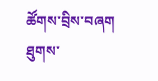ཚོགས་བྲིས་བཞག ཐུགས་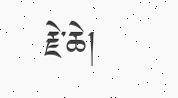རྗེ་ཆེ།